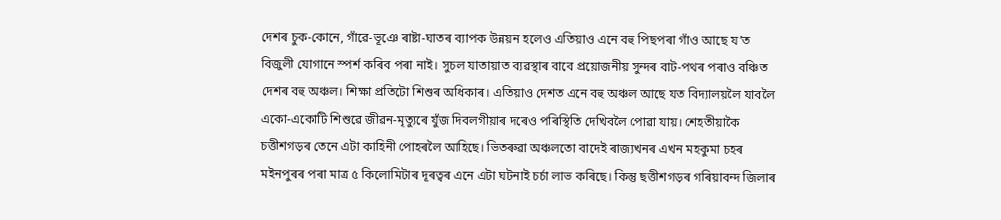দেশৰ চুক-কোনে, গাঁৱে-ভূঞে ৰাষ্টা-ঘাতৰ ব্যাপক উন্নয়ন হলেও এতিয়াও এনে বহু পিছপৰা গাঁও আছে য’ত বিজুলী যোগানে স্পৰ্শ কৰিব পৰা নাই। সুচল যাতায়াত ব্যৱস্থাৰ বাবে প্ৰয়োজনীয় সুন্দৰ বাট-পথৰ পৰাও বঞ্চিত দেশৰ বহু অঞ্চল। শিক্ষা প্ৰতিটো শিশুৰ অধিকাৰ। এতিয়াও দেশত এনে বহু অঞ্চল আছে যত বিদ্যালয়লৈ যাবলৈ একো-একোটি শিশুৱে জীৱন-মৃত্যুৰে যুঁজ দিবলগীয়াৰ দৰেও পৰিস্থিতি দেখিবলৈ পোৱা যায়। শেহতীয়াকৈ চত্তীশগড়ৰ তেনে এটা কাহিনী পোহৰলৈ আহিছে। ভিতৰুৱা অঞ্চলতো বাদেই ৰাজ্যখনৰ এখন মহকুমা চহৰ মইনপুৰৰ পৰা মাত্ৰ ৫ কিলোমিটাৰ দূৰত্বৰ এনে এটা ঘটনাই চৰ্চা লাভ কৰিছে। কিন্তু ছত্তীশগড়ৰ গৰিয়াবন্দ জিলাৰ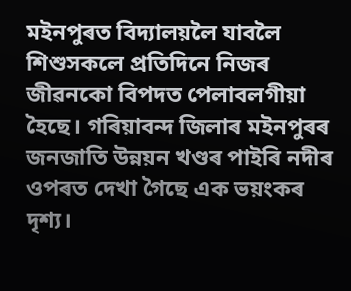মইনপুৰত বিদ্যালয়লৈ যাবলৈ শিশুসকলে প্ৰতিদিনে নিজৰ জীৱনকো বিপদত পেলাবলগীয়া হৈছে। গৰিয়াবন্দ জিলাৰ মইনপুৰৰ জনজাতি উন্নয়ন খণ্ডৰ পাইৰি নদীৰ ওপৰত দেখা গৈছে এক ভয়ংকৰ দৃশ্য।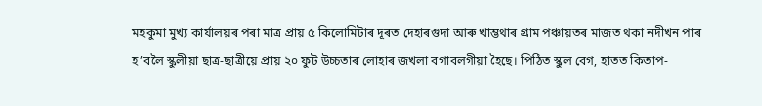মহকুমা মুখ্য কাৰ্যালয়ৰ পৰা মাত্ৰ প্ৰায় ৫ কিলোমিটাৰ দূৰত দেহাৰগুদা আৰু খাম্ভথাৰ গ্ৰাম পঞ্চায়তৰ মাজত থকা নদীখন পাৰ হ’বলৈ স্কুলীয়া ছাত্ৰ-ছাত্ৰীয়ে প্ৰায় ২০ ফুট উচ্চতাৰ লোহাৰ জখলা বগাবলগীয়া হৈছে। পিঠিত স্কুল বেগ, হাতত কিতাপ-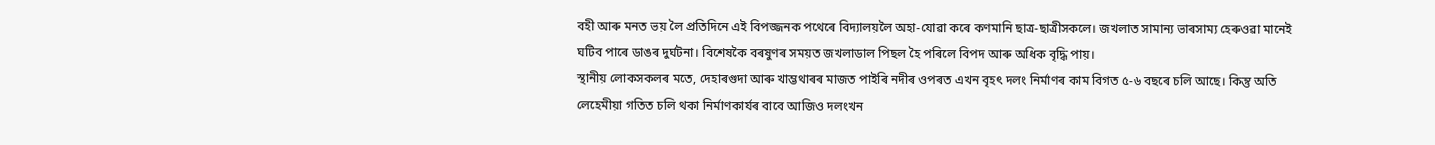বহী আৰু মনত ভয় লৈ প্ৰতিদিনে এই বিপজ্জনক পথেৰে বিদ্যালয়লৈ অহা-যোৱা কৰে কণমানি ছাত্ৰ-ছাত্ৰীসকলে। জখলাত সামান্য ভাৰসাম্য হেৰুওৱা মানেই ঘটিব পাৰে ডাঙৰ দুৰ্ঘটনা। বিশেষকৈ বৰষুণৰ সময়ত জখলাডাল পিছল হৈ পৰিলে বিপদ আৰু অধিক বৃদ্ধি পায়।
স্থানীয় লোকসকলৰ মতে, দেহাৰগুদা আৰু খাম্ভথাৰৰ মাজত পাইৰি নদীৰ ওপৰত এখন বৃহৎ দলং নিৰ্মাণৰ কাম বিগত ৫-৬ বছৰে চলি আছে। কিন্তু অতি লেহেমীয়া গতিত চলি থকা নিৰ্মাণকাৰ্যৰ বাবে আজিও দলংখন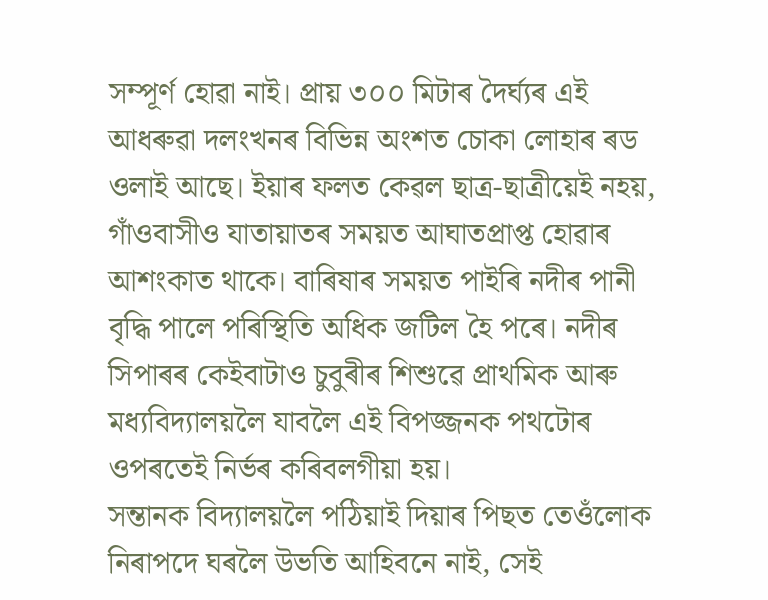সম্পূৰ্ণ হোৱা নাই। প্ৰায় ৩০০ মিটাৰ দৈৰ্ঘ্যৰ এই আধৰুৱা দলংখনৰ বিভিন্ন অংশত চোকা লোহাৰ ৰড ওলাই আছে। ইয়াৰ ফলত কেৱল ছাত্ৰ-ছাত্ৰীয়েই নহয়, গাঁওবাসীও যাতায়াতৰ সময়ত আঘাতপ্ৰাপ্ত হোৱাৰ আশংকাত থাকে। বাৰিষাৰ সময়ত পাইৰি নদীৰ পানী বৃদ্ধি পালে পৰিস্থিতি অধিক জটিল হৈ পৰে। নদীৰ সিপাৰৰ কেইবাটাও চুবুৰীৰ শিশুৱে প্ৰাথমিক আৰু মধ্যবিদ্যালয়লৈ যাবলৈ এই বিপজ্জনক পথটোৰ ওপৰতেই নিৰ্ভৰ কৰিবলগীয়া হয়।
সন্তানক বিদ্যালয়লৈ পঠিয়াই দিয়াৰ পিছত তেওঁলোক নিৰাপদে ঘৰলৈ উভতি আহিবনে নাই, সেই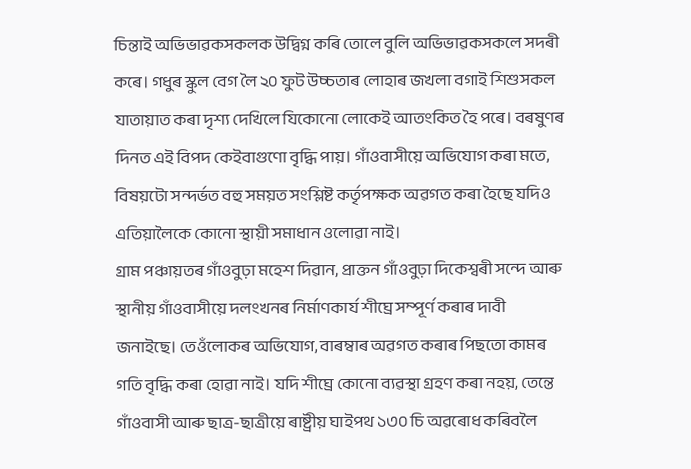চিন্তাই অভিভাৱকসকলক উদ্বিগ্ন কৰি তোলে বুলি অভিভাৱকসকলে সদৰী কৰে। গধুৰ স্কুল বেগ লৈ ২০ ফুট উচ্চতাৰ লোহাৰ জখলা বগাই শিশুসকল যাতায়াত কৰা দৃশ্য দেখিলে যিকোনো লোকেই আতংকিত হৈ পৰে। বৰষুণৰ দিনত এই বিপদ কেইবাগুণো বৃদ্ধি পায়। গাঁওবাসীয়ে অভিযোগ কৰা মতে, বিষয়টো সন্দৰ্ভত বহু সময়ত সংশ্লিষ্ট কৰ্তৃপক্ষক অৱগত কৰা হৈছে যদিও এতিয়ালৈকে কোনো স্থায়ী সমাধান ওলোৱা নাই।
গ্ৰাম পঞ্চায়তৰ গাঁওবুঢ়া মহেশ দিৱান, প্ৰাক্তন গাঁওবুঢ়া দিকেশ্বৰী সন্দে আৰু স্থানীয় গাঁওবাসীয়ে দলংখনৰ নিৰ্মাণকাৰ্য শীঘ্ৰে সম্পূৰ্ণ কৰাৰ দাবী জনাইছে। তেওঁলোকৰ অভিযোগ, বাৰম্বাৰ অৱগত কৰাৰ পিছতো কামৰ গতি বৃদ্ধি কৰা হোৱা নাই। যদি শীঘ্ৰে কোনো ব্যৱস্থা গ্ৰহণ কৰা নহয়, তেন্তে গাঁওবাসী আৰু ছাত্ৰ-ছাত্ৰীয়ে ৰাষ্ট্ৰীয় ঘাইপথ ১৩০ চি অৱৰোধ কৰিবলৈ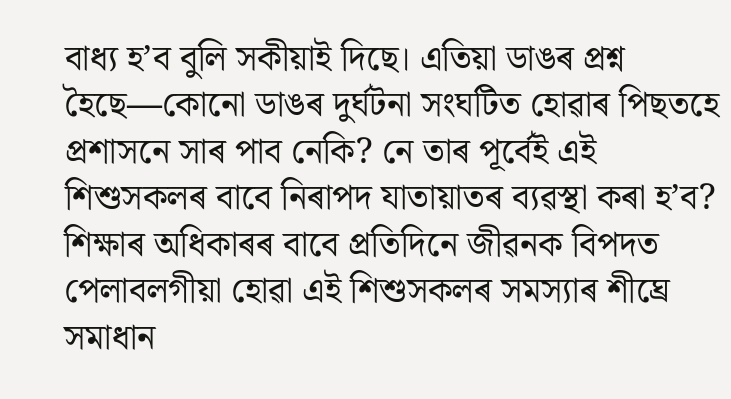বাধ্য হ’ব বুলি সকীয়াই দিছে। এতিয়া ডাঙৰ প্ৰশ্ন হৈছে—কোনো ডাঙৰ দুৰ্ঘটনা সংঘটিত হোৱাৰ পিছতহে প্ৰশাসনে সাৰ পাব নেকি? নে তাৰ পূৰ্বেই এই শিশুসকলৰ বাবে নিৰাপদ যাতায়াতৰ ব্যৱস্থা কৰা হ’ব? শিক্ষাৰ অধিকাৰৰ বাবে প্ৰতিদিনে জীৱনক বিপদত পেলাবলগীয়া হোৱা এই শিশুসকলৰ সমস্যাৰ শীঘ্ৰে সমাধান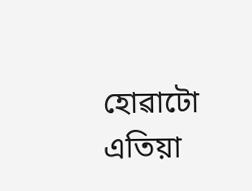হোৱাটো এতিয়া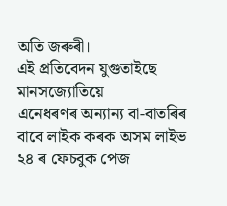অতি জৰুৰী।
এই প্ৰতিবেদন যুগুতাইছে মানসজ্যোতিয়ে
এনেধৰণৰ অন্যান্য বা-বাতৰিৰ বাবে লাইক কৰক অসম লাইভ ২৪ ৰ ফেচবুক পেজ